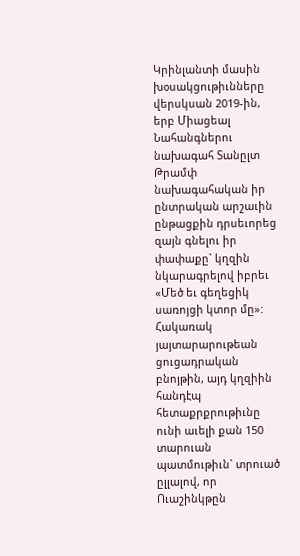Կրինլանտի մասին խօսակցութիւնները վերսկսան 2019-ին, երբ Միացեալ Նահանգներու նախագահ Տանըլտ Թրամփ նախագահական իր ընտրական արշաւին ընթացքին դրսեւորեց զայն գնելու իր փափաքը` կղզին նկարագրելով իբրեւ «Մեծ եւ գեղեցիկ սառոյցի կտոր մը»: Հակառակ յայտարարութեան ցուցադրական բնոյթին, այդ կղզիին հանդէպ հետաքրքրութիւնը ունի աւելի քան 150 տարուան պատմութիւն` տրուած ըլլալով, որ Ուաշինկթըն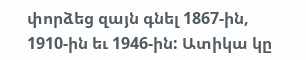փորձեց զայն գնել 1867-ին, 1910-ին եւ 1946-ին: Ատիկա կը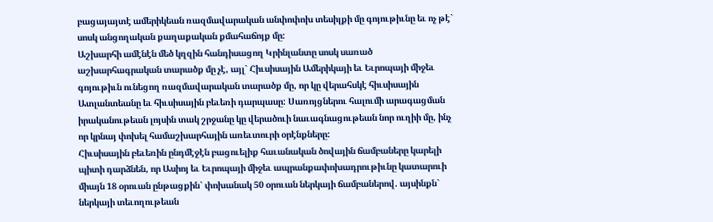բացայայտէ ամերիկեան ռազմավարական անփոփոխ տեսիլքի մը գոյութիւնը եւ ոչ թէ` սոսկ անցողական քաղաքական քմահաճոյք մը:
Աշխարհի ամէնէն մեծ կղզին հանդիսացող Կրինլանտը սոսկ սառած աշխարհագրական տարածք մը չէ, այլ` Հիւսիսային Ամերիկայի եւ Եւրոպայի միջեւ գոյութիւն ունեցող ռազմավարական տարածք մը, որ կը վերահսկէ հիւսիսային Ատլանտեանը եւ հիւսիսային բեւեռի դարպասը: Սառոյցներու հալումի արագացման իրականութեան լոյսին տակ շրջանը կը վերածուի նաւագնացութեան նոր ուղիի մը, ինչ որ կրնայ փոխել համաշխարհային առեւտուրի օրէնքները:
Հիւսիսային բեւեռին ընդմէջէն բացուելիք հաւանական ծովային ճամբաները կարելի պիտի դարձնեն, որ Ասիոյ եւ Եւրոպայի միջեւ ապրանքափոխադրութիւնը կատարուի միայն 18 օրուան ընթացքին` փոխանակ 50 օրուան ներկայի ճամբաներով. այսինքն` ներկայի տեւողութեան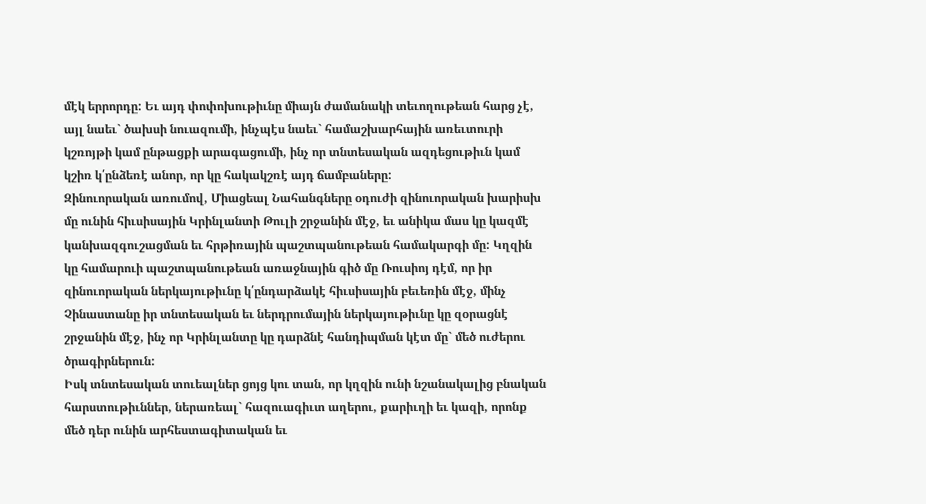մէկ երրորդը: Եւ այդ փոփոխութիւնը միայն ժամանակի տեւողութեան հարց չէ, այլ նաեւ` ծախսի նուազումի, ինչպէս նաեւ` համաշխարհային առեւտուրի կշռոյթի կամ ընթացքի արագացումի, ինչ որ տնտեսական ազդեցութիւն կամ կշիռ կ՛ընձեռէ անոր, որ կը հակակշռէ այդ ճամբաները:
Զինուորական առումով, Միացեալ Նահանգները օդուժի զինուորական խարիսխ մը ունին հիւսիսային Կրինլանտի Թուլի շրջանին մէջ, եւ անիկա մաս կը կազմէ կանխազգուշացման եւ հրթիռային պաշտպանութեան համակարգի մը: Կղզին կը համարուի պաշտպանութեան առաջնային գիծ մը Ռուսիոյ դէմ, որ իր զինուորական ներկայութիւնը կ՛ընդարձակէ հիւսիսային բեւեռին մէջ, մինչ Չինաստանը իր տնտեսական եւ ներդրումային ներկայութիւնը կը զօրացնէ շրջանին մէջ, ինչ որ Կրինլանտը կը դարձնէ հանդիպման կէտ մը` մեծ ուժերու ծրագիրներուն:
Իսկ տնտեսական տուեալներ ցոյց կու տան, որ կղզին ունի նշանակալից բնական հարստութիւններ, ներառեալ` հազուագիւտ աղերու, քարիւղի եւ կազի, որոնք մեծ դեր ունին արհեստագիտական եւ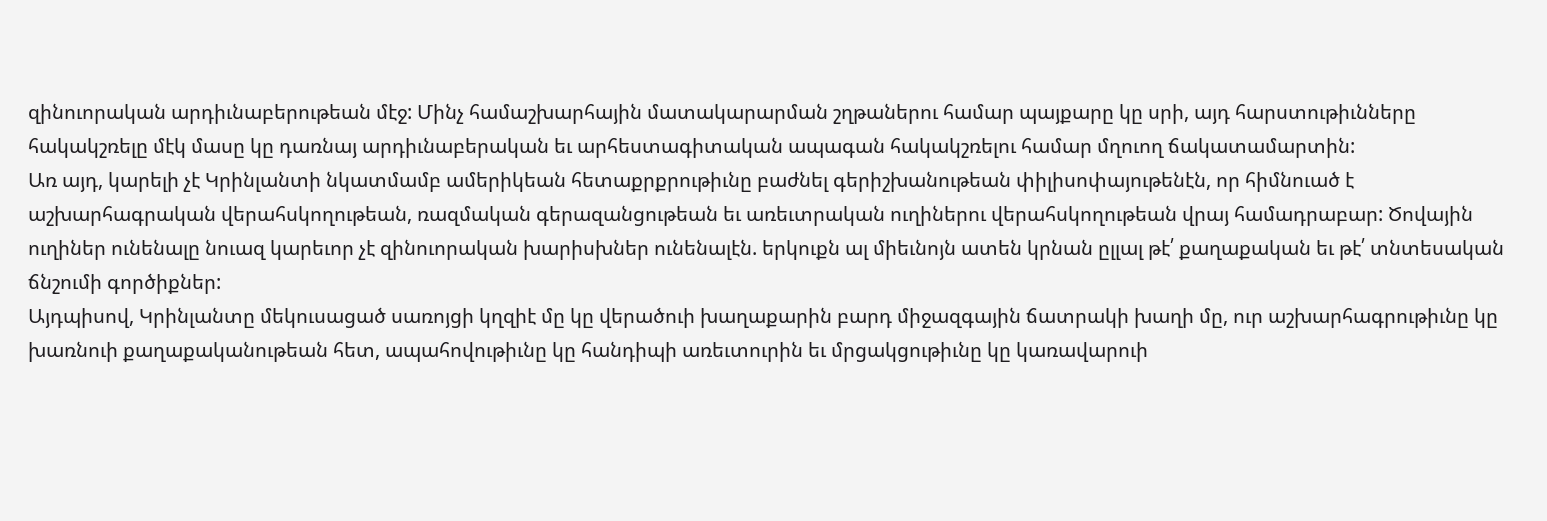զինուորական արդիւնաբերութեան մէջ: Մինչ համաշխարհային մատակարարման շղթաներու համար պայքարը կը սրի, այդ հարստութիւնները հակակշռելը մէկ մասը կը դառնայ արդիւնաբերական եւ արհեստագիտական ապագան հակակշռելու համար մղուող ճակատամարտին:
Առ այդ, կարելի չէ Կրինլանտի նկատմամբ ամերիկեան հետաքրքրութիւնը բաժնել գերիշխանութեան փիլիսոփայութենէն, որ հիմնուած է աշխարհագրական վերահսկողութեան, ռազմական գերազանցութեան եւ առեւտրական ուղիներու վերահսկողութեան վրայ համադրաբար: Ծովային ուղիներ ունենալը նուազ կարեւոր չէ զինուորական խարիսխներ ունենալէն. երկուքն ալ միեւնոյն ատեն կրնան ըլլալ թէ՛ քաղաքական եւ թէ՛ տնտեսական ճնշումի գործիքներ:
Այդպիսով, Կրինլանտը մեկուսացած սառոյցի կղզիէ մը կը վերածուի խաղաքարին բարդ միջազգային ճատրակի խաղի մը, ուր աշխարհագրութիւնը կը խառնուի քաղաքականութեան հետ, ապահովութիւնը կը հանդիպի առեւտուրին եւ մրցակցութիւնը կը կառավարուի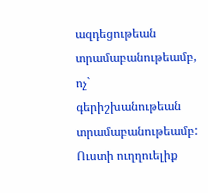ազդեցութեան տրամաբանութեամբ, ոչ` գերիշխանութեան տրամաբանութեամբ:
Ուստի ուղղուելիք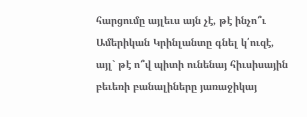հարցումը այլեւս այն չէ, թէ ինչո՞ւ Ամերիկան Կրինլանտը գնել կ՛ուզէ, այլ` թէ ո՞վ պիտի ունենայ հիւսիսային բեւեռի բանալիները յառաջիկայ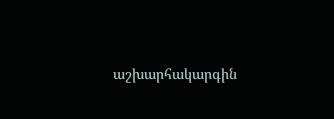աշխարհակարգին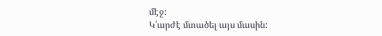մէջ:
Կ՛արժէ մտածել այս մասին: